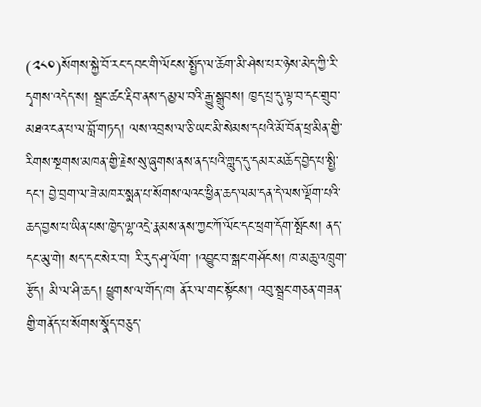(༢༨༠)སོགས་སྐྱེ་བོ་རང་དབང་གི་ལོངས་སྤྱོད་ལ་ཆོག་མི་ཤེས་པར་ཉེས་མེད་ཀྱི་རི་དྭགས་འདེད་ས། སྦྲང་ཚང་རྡིབ་ནས་དམྱལ་བའི་རྒྱུ་སྒྲུབས། ཁྱད་པྲ་དུ་ལྟ་བ་དང་གྲུབ་མཐའ་ངན་པ་ལ་བློ་གཏད། ལས་འབྲས་ལ་ཅི་ཡང་མི་སེམས་དཔའི་མོ་བོན་ཕྲ་མིན་གྱི་རིགས་སྔགས་མཁན་གྱི་རྗེས་སུ་ཞུགས་ནས་ནད་པའི་གླུད་དུ་དམར་མཆོད་བྱེད་པ་སྤྱི་དང་། བྱེ་བྲག་ལ་ཟེ་མཁར་སྨན་པ་སོགས་ལའང་ཕྱིན་ཆད་ལམ་དན་དེ་ལས་ལྡོག་པའི་ཆད་བྱས་པ་ཡིན་པས་ཁྱེད་ལྷ་འདྲེ་རྣམས་ནས་ཀྱང་ཀོ་ལོང་དང་ཕྲག་དོག་སྤོངས། ནད་དང་མུ་གེ། སད་དང་སེར་བ། རི་རུད་ཤྭ་ལོག་ །འབྱུང་བ་སྒང་གཤོངས། ཁ་མཆུ་འཁྲུག་རྩོད། མི་ལ་ཤི་ཆད། ཕྱུགས་ལ་གོད་ཁ། ནོར་ལ་གང་སྟོངས་། འབུ་སྦྲང་གཅན་གཟན་གྱི་གནོད་པ་སོགས་སྣོད་བཅུད་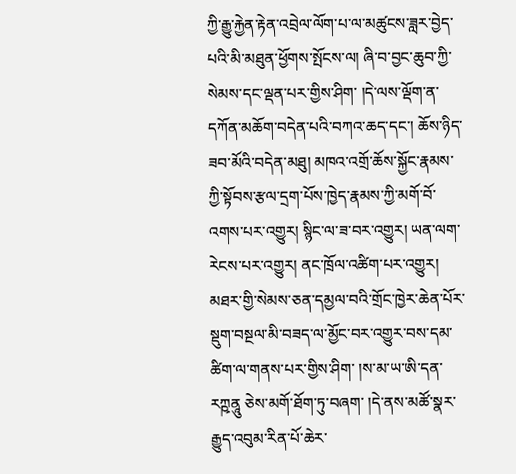ཀྱི་རྒྱུ་རྐྱེན་རྟེན་འབྲེལ་ལོག་པ་ལ་མཚུངས་ཟླར་བྱེད་པའི་མི་མཐུན་ཕྱོགས་སྤོངས་ལ། ཞི་བ་བྱང་ཆུབ་ཀྱི་སེམས་དང་ལྡན་པར་གྱིས་ཤིག་ །དེ་ལས་ལྡོག་ན་དཀོན་མཆོག་བདེན་པའི་བཀའ་ཆད་དང་། ཆོས་ཉིད་ཟབ་མོའི་བདེན་མཐུ། མཁའ་འགྲོ་ཆོས་སྐྱོང་རྣམས་ཀྱི་སྟོབས་རྩལ་དྲག་པོས་ཁྱེད་རྣམས་ཀྱི་མགོ་བོ་འགས་པར་འགྱུར། སྙིང་ལ་ཟ་བར་འགྱུར། ཡན་ལག་རེངས་པར་འགྱུར། ནང་ཁྲོལ་འཚིག་པར་འགྱུར། མཐར་གྱི་སེམས་ཅན་དམྱལ་བའི་གྲོང་ཁྱེར་ཆེན་པོར་སྡུག་བསྔལ་མི་བཟད་ལ་མྱོང་བར་འགྱུར་བས་དམ་ཚིག་ལ་གནས་པར་གྱིས་ཤིག་ །ས་མ་ཡ་ཨི་དན་རཀྵནཱུ ཅེས་མགོ་ཐོག་ཏུ་བཞག་ །དེ་ནས་མཚོ་སྣར་རྒྱུད་འབུམ་རིན་པོ་ཆེར་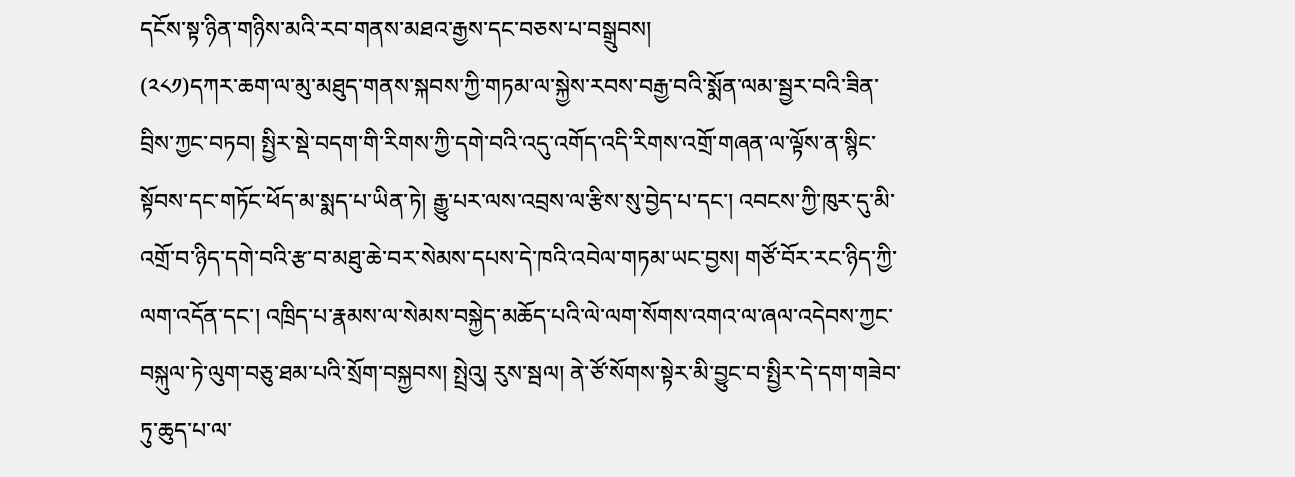དངོས་སྟ་ཉིན་གཉིས་མའི་རབ་གནས་མཐའ་རྒྱས་དང་བཅས་པ་བསྒྲུབས།
(༢༨༡)དཀར་ཆག་ལ་མུ་མཐུད་གནས་སྐབས་ཀྱི་གཏམ་ལ་སྐྱེས་རབས་བརྒྱ་བའི་སྨོན་ལམ་སྦྱར་བའི་ཟིན་བྲིས་ཀྱང་བཏབ། སྤྱིར་སྡེ་བདག་གི་རིགས་ཀྱི་དགེ་བའི་འདུ་འགོད་འདི་རིགས་འགྲོ་གཞན་ལ་ལྟོས་ན་སྙིང་སྟོབས་དང་གཏོང་ཕོད་མ་སྨད་པ་ཡིན་ཏེ། རྒྱུ་པར་ལས་འབྲས་ལ་རྩིས་སུ་བྱེད་པ་དང་། འབངས་ཀྱི་ཁུར་དུ་མི་འགྲོ་བ་ཉིད་དགེ་བའི་རྩ་བ་མཐུ་ཆེ་བར་སེམས་དཔས་དེ་ཁའི་འབེལ་གཏམ་ཡང་བྱས། གཙོ་བོར་རང་ཉིད་ཀྱི་ལག་འདོན་དང་། འཁྲིད་པ་རྣམས་ལ་སེམས་བསྐྱེད་མཆོད་པའི་ལེ་ལག་སོགས་འགའ་ལ་ཞལ་འདེབས་ཀྱང་བསྐུལ་ཏེ་ལུག་བཅུ་ཐམ་པའི་སྲོག་བསྐྱབས། སྤྲེའུ། རུས་སྦལ། ནེ་ཙོ་སོགས་སྟེར་མི་བྱུང་བ་སྤྱིར་དེ་དག་གཟེབ་ཏུ་ཆུད་པ་ལ་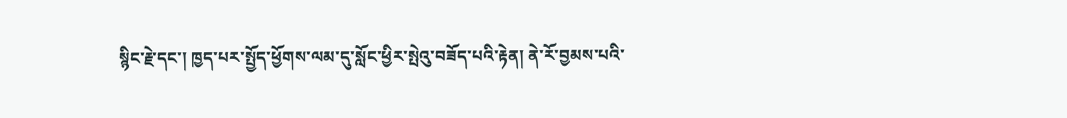སྙིང་རྗེ་དང་། ཁྱད་པར་སྤྱོད་ཕྱོགས་ལམ་དུ་སློང་ཕྱིར་སྤེའུ་བཟོད་པའི་རྟེན། ནེ་རོ་བྱམས་པའི་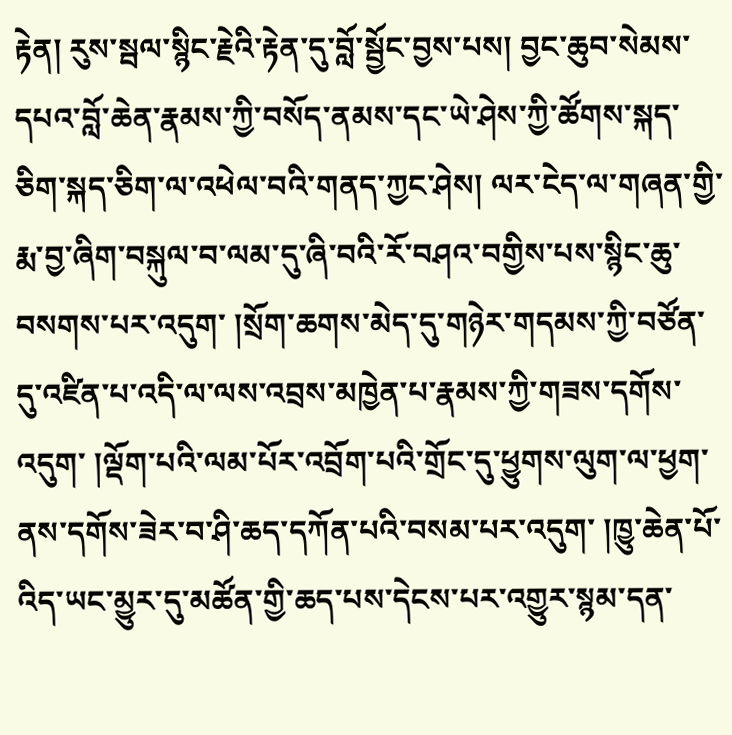རྟེན། རུས་སྦལ་སྙིང་རྗེའི་རྟེན་དུ་བློ་སྦྱོང་བྱས་པས། བྱང་ཆུབ་སེམས་དཔའ་བློ་ཆེན་རྣམས་ཀྱི་བསོད་ནམས་དང་ཡེ་ཤེས་ཀྱི་ཚོགས་སྐད་ཅིག་སྐད་ཅིག་ལ་འཕེལ་བའི་གནད་ཀྱང་ཤེས། ལར་ངེད་ལ་གཞན་གྱི་རྨ་བྱ་ཞིག་བསྐུལ་བ་ལམ་དུ་ཞི་བའི་རོ་བཤའ་བགྱིས་པས་སྙིང་ཆུ་བསགས་པར་འདུག་ །སྲོག་ཆགས་མེད་དུ་གཉེར་གདམས་ཀྱི་བཙོན་དུ་འཛིན་པ་འདི་ལ་ལས་འབྲས་མཁྱེན་པ་རྣམས་ཀྱི་གཟས་དགོས་འདུག་ །ལྡོག་པའི་ལམ་པོར་འབྲོག་པའི་གྲོང་དུ་ཕྱུགས་ལུག་ལ་ཕྱག་ནས་དགོས་ཟེར་བ་ཤི་ཆད་དཀོན་པའི་བསམ་པར་འདུག་ །ཁྱུ་ཆེན་པོ་འིད་ཡང་མྱུར་དུ་མཚོན་གྱི་ཆད་པས་དེངས་པར་འགྱུར་སྙམ་དན་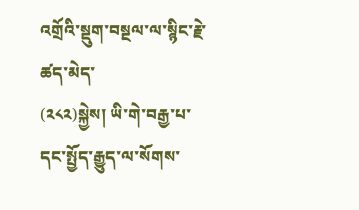འགྲོའི་སྡུག་བསྔལ་ལ་སྙིང་རྗེ་ཚད་མེད་
(༢༨༢)སྐྱེས། ཡི་གེ་བརྒྱ་པ་དང་སྤྱོད་རྒྱུད་ལ་སོགས་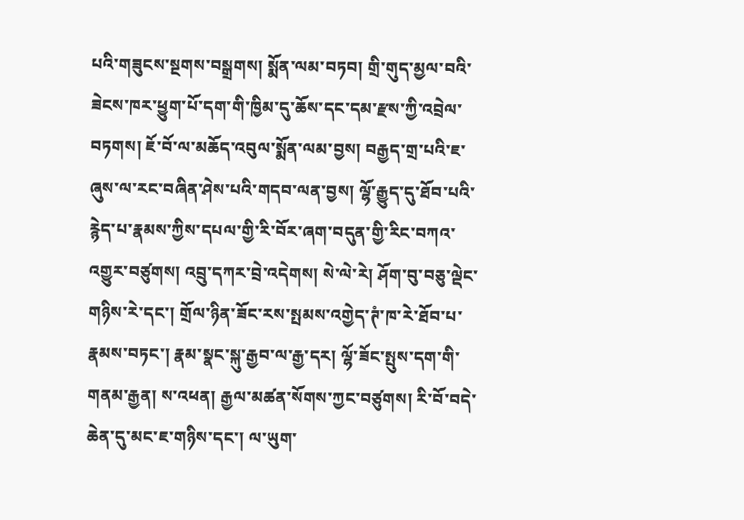པའི་གཟུངས་སྔགས་བསྒྲགས། སྨོན་ལམ་བཏབ། གྲི་གུད་མྱལ་བའི་ཟེངས་ཁར་ཕྱུག་པོ་དག་གི་ཁྱིམ་དུ་ཆོས་དང་དམ་རྫས་ཀྱི་འབྲེལ་བཏགས། ཇོ་བོ་ལ་མཆོད་འབུལ་སྨོན་ལམ་བྱས། བརྒྱད་གྲ་པའི་ཇ་ཞུས་ལ་རང་བཞིན་ཤེས་པའི་གདབ་ལན་བྱས། ལྷོ་རྒྱུད་དུ་ཐོབ་པའི་རྙེད་པ་རྣམས་ཀྱིས་དཔལ་གྱི་རི་བོར་ཞག་བདུན་གྱི་རིང་བཀའ་འགྱུར་བཙུགས། འབྲུ་དཀར་བྲེ་འདེགས། སེ་ལེ་རེ། ཤོག་བུ་བཅུ་ལྡེང་གཉིས་རེ་དང་། གྲོལ་ཉིན་ཟོང་རས་སྤམས་འགྱེད་ཊཾ་ཁ་རེ་ཐོབ་པ་རྣམས་བཏང་། རྣམ་སྣང་སྐུ་རྒྱབ་ལ་རྒྱ་དར། ལྷོ་ཟོང་སྤུས་དག་གི་གནམ་རྒྱན། ས་འཕན། རྒྱལ་མཚན་སོགས་ཀྱང་བཙུགས། རི་བོ་བདེ་ཆེན་དུ་མང་ཇ་གཉིས་དང་། ལ་ཡུག་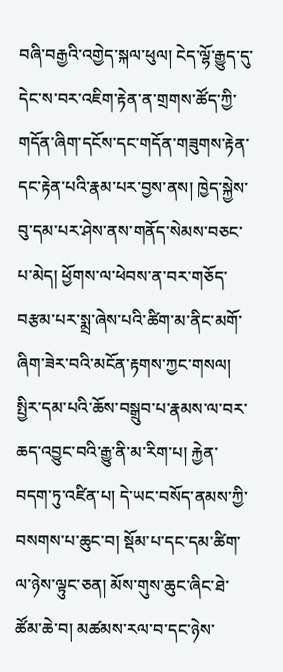བཞི་བརྒྱའི་འགྱེད་སྐལ་ཕུལ། ངེད་ལྷོ་རྒྱུད་དུ་དེང་ས་བར་འཇིག་རྟེན་ན་གྲགས་ཚོད་ཀྱི་གདོན་ཞིག་དངོས་དང་གདོན་གཟུགས་རྟེན་དང་རྟེན་པའི་རྣམ་པར་བྱས་ནས། ཁྱེད་སྐྱེས་བུ་དམ་པར་ཤེས་ནས་གནོད་སེམས་བཅང་པ་མེད། ཕྱོགས་ལ་ཕེབས་ན་བར་གཅོད་བརྩམ་པར་སྨྲ་ཞེས་པའི་ཚིག་མ་ནིང་མགོ་ཞིག་ཟེར་བའི་མངོན་རྟགས་ཀྱང་གསལ། སྤྱིར་དམ་པའི་ཆོས་བསྒྲུབ་པ་རྣམས་ལ་བར་ཆད་འབྱུང་བའི་རྒྱུ་ནི་མ་རིག་པ། རྐྱེན་བདག་ཏུ་འཛིན་པ། དེ་ཡང་བསོད་ནམས་ཀྱི་བསགས་པ་ཆུང་བ། སྡོམ་པ་དང་དམ་ཚིག་ལ་ཉེས་ལྟུང་ཅན། མོས་གུས་ཆུང་ཞིང་ཐེ་ཚོམ་ཆེ་བ། མཚམས་རལ་བ་དང་ཉེས་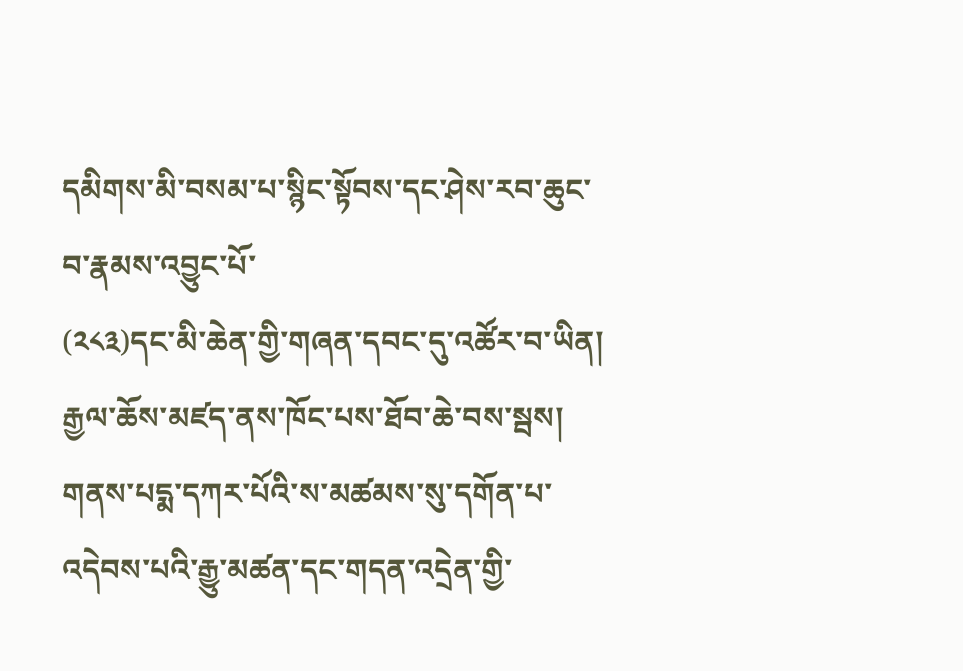དམིགས་མི་བསམ་པ་སྙིང་སྟོབས་དང་ཤེས་རབ་ཆུང་བ་རྣམས་འབྱུང་པོ་
(༢༨༣)དང་མི་ཆེན་གྱི་གཞན་དབང་དུ་འཚོར་བ་ཡིན། རྒྱལ་ཆོས་མཛད་ནས་ཁོང་པས་ཐོབ་ཆེ་བས་སྦས། གནས་པདྨ་དཀར་པོའི་ས་མཚམས་སུ་དགོན་པ་འདེབས་པའི་རྒྱུ་མཚན་དང་གདན་འདྲེན་གྱི་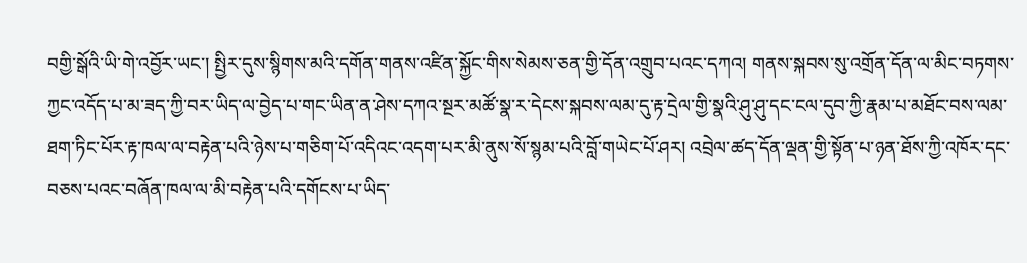བགྱི་སྒོའི་ཡི་གེ་འབྱོར་ཡང་། སྤྱིར་དུས་སྙིགས་མའི་དགོན་གནས་འཛིན་སྐྱོང་གིས་སེམས་ཅན་གྱི་དོན་འགྲུབ་པའང་དཀའ། གནས་སྐབས་སུ་འགྲོན་དོན་ལ་མིང་བཏགས་ཀྱང་འདོད་པ་མ་ཟད་ཀྱི་བར་ཡིད་ལ་བྱེད་པ་གང་ཡིན་ན་ཤེས་དཀའ་སྔར་མཚོ་སྣ་ར་དེངས་སྐབས་ལམ་དུ་རྟ་དྲེལ་གྱི་སྣའི་ཤུ་ཤུ་དང་ངལ་དུབ་ཀྱི་རྣམ་པ་མཐོང་བས་ལམ་ཐག་ཏིང་པོར་རྟ་ཁལ་ལ་བརྟེན་པའི་ཉེས་པ་གཅིག་པོ་འདིའང་འདག་པར་མི་ནུས་སོ་སྙམ་པའི་བློ་གཡེང་པོ་ཤར། འབྲེལ་ཚད་དོན་ལྡན་གྱི་སྟོན་པ་ཉན་ཐོས་ཀྱི་འཁོར་དང་བཅས་པའང་བཞོན་ཁལ་ལ་མི་བརྟེན་པའི་དགོངས་པ་ཡིད་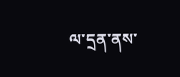ལ་དྲན་ནས་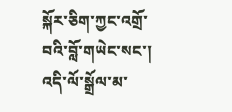སྐོར་ཅིག་ཀྱང་འགྲོ་བའི་བློ་གཡེང་སང་། འདི་ལོ་སྒྲོལ་མ་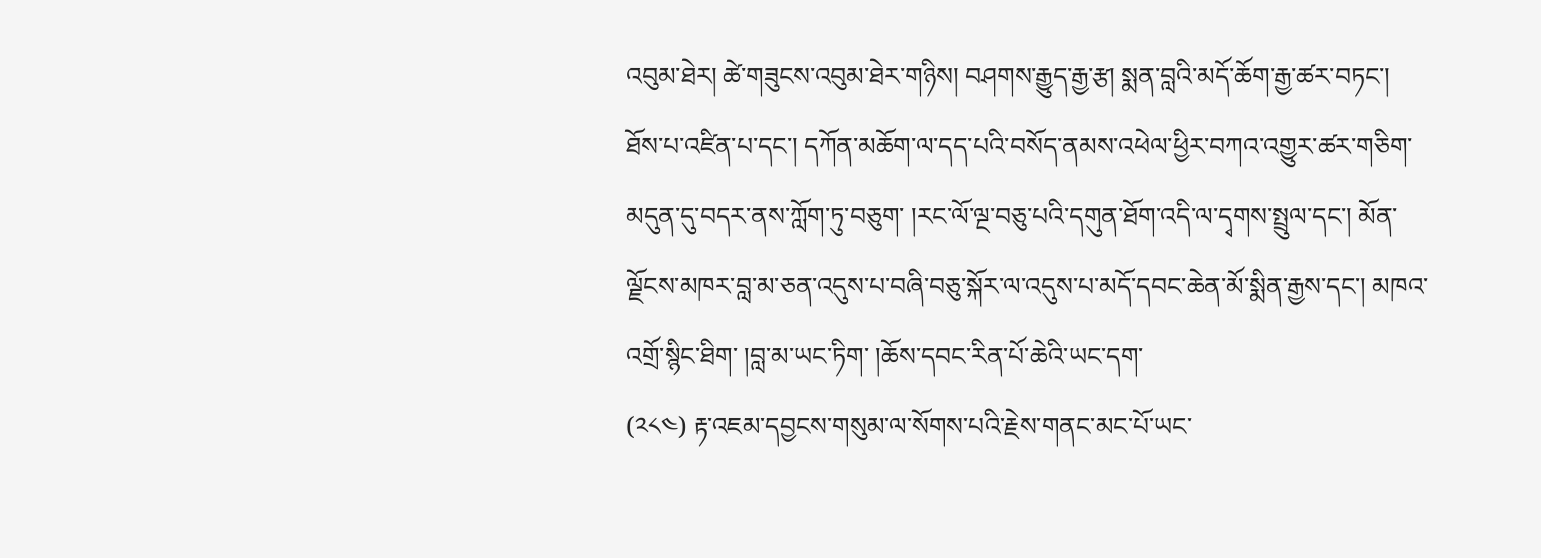འབུམ་ཐེར། ཚེ་གཟུངས་འབུམ་ཐེར་གཉིས། བཤགས་རྒྱུད་རྒྱ་རྩ། སྨན་བླའི་མདོ་ཆོག་རྒྱ་ཚར་བཏང་། ཐོས་པ་འཛིན་པ་དང་། དཀོན་མཆོག་ལ་དད་པའི་བསོད་ནམས་འཕེལ་ཕྱིར་བཀའ་འགྱུར་ཚར་གཅིག་མདུན་དུ་བདར་ནས་ཀློག་ཏུ་བཅུག་ །རང་ལོ་ལྔ་བཅུ་པའི་དགུན་ཐོག་འདི་ལ་དྭགས་སྤྲུལ་དང་། མོན་ལྗོངས་མཁར་བླ་མ་ཅན་འདུས་པ་བཞི་བཅུ་སྐོར་ལ་འདུས་པ་མདོ་དབང་ཆེན་མོ་སྨིན་རྒྱས་དང་། མཁའ་འགྲོ་སྙིང་ཐིག་ །བླ་མ་ཡང་ཏིག་ །ཆོས་དབང་རིན་པོ་ཆེའི་ཡང་དག་
(༢༨༤) རྟ་འཇམ་དབྱངས་གསུམ་ལ་སོགས་པའི་རྗེས་གནང་མང་པོ་ཡང་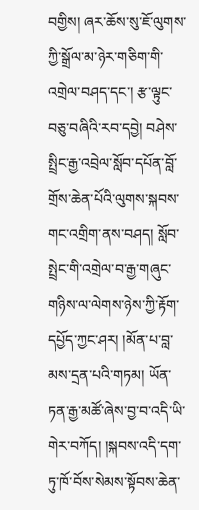བགྱིས། ཞར་ཆོས་སུ་ཇོ་ལུགས་ཀྱི་སྒྲོལ་མ་ཉེར་གཅིག་གི་འགྲེལ་བཤད་དང་། རྩ་ལྟུང་བཅུ་བཞིའི་རབ་དབྱེ། བཤེས་སྤྲིང་རྒྱ་འབྲེལ་སློབ་དཔོན་བློ་གྲོས་ཆེན་པོའི་ལུགས་སྐབས་གང་འགྲིག་ནས་བཤད། སློབ་སྤྲེང་གི་འགྲེལ་བ་རྒྱ་གཞུང་གཉིས་ལ་ལེགས་ཉེས་ཀྱི་རྟོག་དཔྱོད་ཀྱང་ཤར། །མོན་པ་བླ་མས་དྲན་པའི་གཏམ། ཡོན་ཏན་རྒྱ་མཚོ་ཞེས་བྱ་བ་འདི་ཡི་གེར་བཀོད། །སྐབས་འདི་དག་ཏུ་ཁོ་བོས་སེམས་སྟོབས་ཆེན་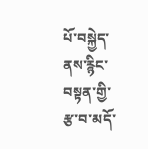པོ་བསྐྱེད་ནས་རྙིང་བསྟན་གྱི་རྩ་བ་མདོ་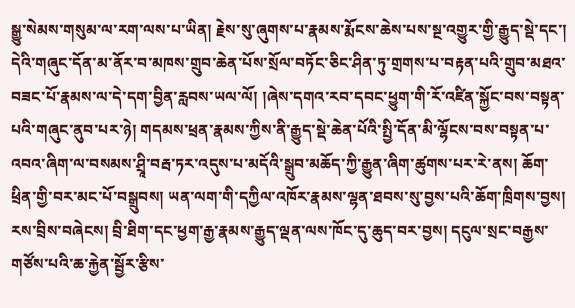སྒྱུ་སེམས་གསུམ་ལ་རག་ལས་པ་ཡིན། རྗེས་སུ་ཞུགས་པ་རྣམས་རྨོངས་ཆེས་པས་སྔ་འགྱུར་གྱི་རྒྱུད་སྡེ་དང་། དེའི་གཞུང་དོན་མ་ནོར་བ་མཁས་གྲུབ་ཆེན་པོས་སྲོལ་བཏོང་ཅིང་ཤིན་ཏུ་གྲགས་པ་བརྟན་པའི་གྲུབ་མཐའ་བཟང་པོ་རྣམས་ལ་དེ་དག་བྱིན་རླབས་ཡལ་ལོ། །ཞེས་དགའ་རབ་དབང་ཕྱུག་གི་རོ་འཛིན་སྐྱོང་བས་བསྟན་པའི་གཞུང་ནུབ་པར་ཉེ། གདམས་ཕྲན་རྣམས་ཀྱིས་ནི་རྒྱུད་སྡེ་ཆེན་པོའི་སྤྱི་དོན་མི་ལྷོངས་བས་བསྟན་པ་འབའ་ཞིག་ལ་བསམས་ཤྲཱི་བརྦ་ཏར་འདུས་པ་མདོའི་སྒྲུབ་མཆོད་ཀྱི་རྒྱུན་ཞིག་ཚུགས་པར་རེ་ནས། ཆོག་ཕྲིན་གྱི་བར་མང་པོ་བསྒྲུབས། ཡན་ལག་གི་དཀྱིལ་འཁོར་རྣམས་ལྷན་ཐབས་སུ་བྱས་པའི་ཆོག་ཁྲིགས་བྱས། རས་བྲིས་བཞེངས། བྲི་ཐིག་དང་ཕྱག་རྒྱ་རྣམས་རྒྱུད་ལྡན་ལས་ཁོང་དུ་ཆུད་བར་བྱས། དངུལ་སྲང་བརྒྱས་གཙོས་པའི་ཆ་རྐྱེན་སྦྱོར་རྩིས་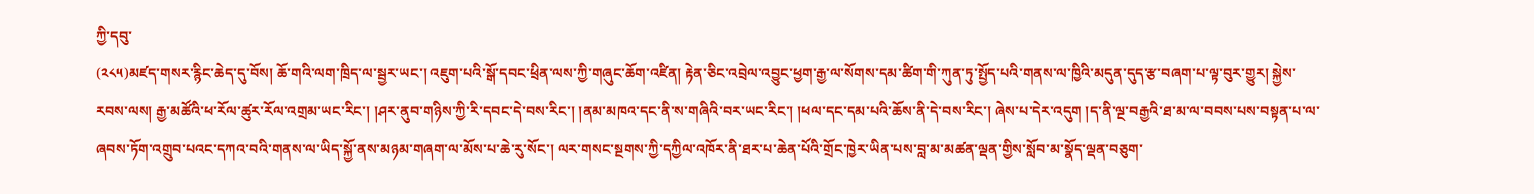ཀྱི་དབུ་
(༢༨༥)མཛད་གསར་རྙིང་ཆེད་དུ་བོས། ཆོ་གའི་ལག་ཁྲིད་ལ་སྦྱར་ཡང་། འཇུག་པའི་སྒོ་དབང་ཕྲིན་ལས་ཀྱི་གཞུང་ཆོག་འཛིན། རྟེན་ཅིང་འབྲེལ་འབྱུང་ཕྱག་རྒྱ་ལ་སོགས་དམ་ཚིག་གི་ཀུན་ཏུ་སྤྱོད་པའི་གནས་ལ་ཁྱིའི་མདུན་དུད་རྩ་བཞག་པ་ལྟ་བུར་གྱུར། སྐྱེས་རབས་ལས། རྒྱ་མཚོའི་ཕ་རོལ་ཚུར་རོལ་འགྲམ་ཡང་རིང་། །ཤར་ནུབ་གཉིས་ཀྱི་རི་དབང་དེ་བས་རིང་། །ནམ་མཁའ་དང་ནི་ས་གཞིའི་བར་ཡང་རིང་། །ཕལ་དང་དམ་པའི་ཆོས་ནི་དེ་བས་རིང་། ཞེས་པ་དེར་འདུག །ད་ནི་ལྔ་བརྒྱའི་ཐ་མ་ལ་བབས་པས་བསྟན་པ་ལ་ཞབས་ཏོག་འགྲུབ་པའང་དཀའ་བའི་གནས་ལ་ཡིད་སྐྱོ་ནས་མཉམ་གཞག་ལ་མོས་པ་ཆེ་རུ་སོང་། ལར་གསང་སྔགས་ཀྱི་དཀྱིལ་འཁོར་ནི་ཐར་པ་ཆེན་པོའི་གྲོང་ཁྱེར་ཡིན་པས་བླ་མ་མཚན་ལྡན་གྱིས་སློབ་མ་སྣོད་ལྡན་བཅུག་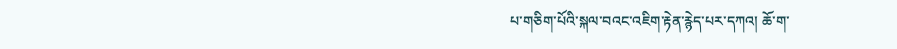པ་གཅིག་པོའི་སྐལ་བའང་འཇིག་རྟེན་རྙེད་པར་དཀའ། ཆོ་ག་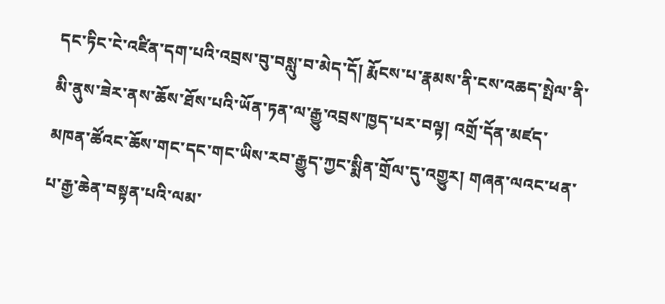དང་ཏིང་ངེ་འཛིན་དག་པའི་འབྲས་བུ་བསླུ་བ་མེད་དོ། རྨོངས་པ་རྣམས་ནི་ངས་འཆད་སྤེལ་ནི་མི་ནུས་ཟེར་ནས་ཆོས་ཐོས་པའི་ཡོན་ཏན་ལ་རྒྱུ་འབྲས་ཁྱད་པར་བལྟ། འགྲོ་དོན་མཛད་མཁན་ཚོའང་ཆོས་གང་དང་གང་ཡིས་རབ་རྒྱུད་ཀྱང་སྨིན་གྲོལ་དུ་འགྱུར། གཞན་ལའང་ཕན་པ་རྒྱ་ཆེན་བསྟན་པའི་ལམ་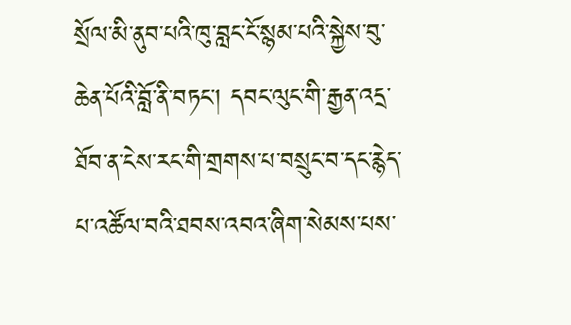སྲོལ་མི་ནུབ་པའི་ཁུ་བླང་ངོ་སྙམ་པའི་སྐྱེས་བུ་ཆེན་པོའི་བློ་ནི་བཏང་། དབང་ལུང་གི་རྒྱན་འདྲ་ཐོབ་ན་ངེས་རང་གི་གྲགས་པ་བསྲུང་བ་དང་རྙེད་པ་འཚོལ་བའི་ཐབས་འབའ་ཞིག་སེམས་པས་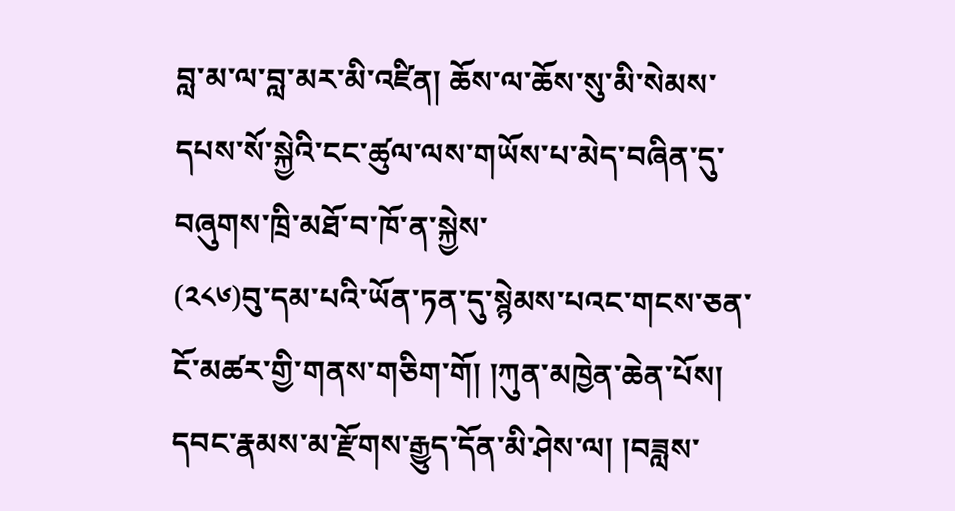བླ་མ་ལ་བླ་མར་མི་འཛིན། ཆོས་ལ་ཆོས་སུ་མི་སེམས་དཔས་སོ་སྐྱེའི་ངང་ཚུལ་ལས་གཡོས་པ་མེད་བཞིན་དུ་བཞུགས་ཁྲི་མཐོ་བ་ཁོ་ན་སྐྱེས་
(༢༨༦)བུ་དམ་པའི་ཡོན་ཏན་དུ་སྙེམས་པའང་གངས་ཅན་ངོ་མཚར་གྱི་གནས་གཅིག་གོ། །ཀུན་མཁྱེན་ཆེན་པོས། དབང་རྣམས་མ་རྫོགས་རྒྱུད་དོན་མི་ཤེས་ལ། །བཟླས་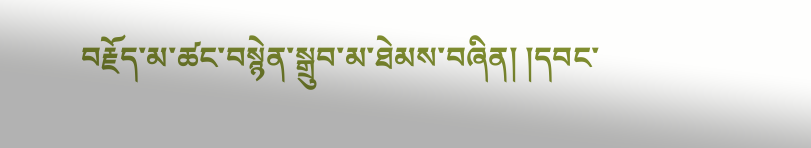བརྗོད་མ་ཚང་བསྙེན་སྒྲུབ་མ་ཐེམས་བཞིན། །དབང་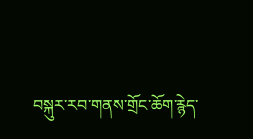བསྐུར་རབ་གནས་གྲོང་ཆོག་རྙེད་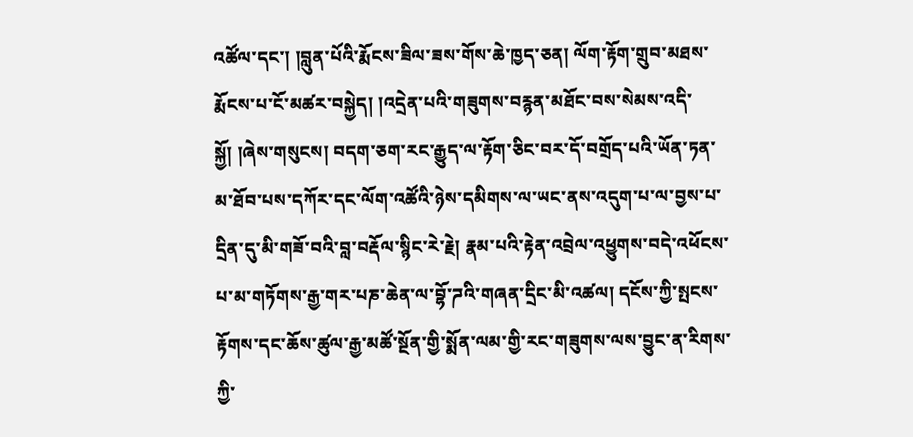འཚོལ་དང་། །བླུན་པོའི་རྨོངས་ཟིལ་ཟས་གོས་ཆེ་ཁྱད་ཅན། ལོག་རྟོག་གྲུབ་མཐས་རྨོངས་པ་ངོ་མཚར་བསྐྱེད། །འདྲེན་པའི་གཟུགས་བརྙན་མཐོང་བས་སེམས་འདི་སྐྱོ། །ཞེས་གསུངས། བདག་ཅག་རང་རྒྱུད་ལ་རྟོག་ཅིང་བར་དོ་བགྲོད་པའི་ཡོན་ཏན་མ་ཐོབ་པས་དཀོར་དང་ལོག་འཚོའི་ཉེས་དམིགས་ལ་ཡང་ནས་འདུག་པ་ལ་བྱས་པ་དྲིན་དུ་མི་གཟོ་བའི་བླ་བརྡོལ་སྙིང་རེ་རྗེ། རྣམ་པའི་རྟེན་འབྲེལ་འཕྱུགས་བདེ་འཕོངས་པ་མ་གཏོགས་རྒྱ་གར་པཎ་ཆེན་ལ་བྷོ་ཌའི་གཞན་དྲིང་མི་འཚལ། དངོས་ཀྱི་སྤངས་རྟོགས་དང་ཆོས་ཚུལ་རྒྱ་མཚོ་སྔོན་གྱི་སྨོན་ལམ་གྱི་རང་གཟུགས་ལས་བྱུང་ན་རིགས་ཀྱི་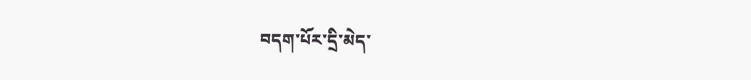བདག་པོར་དྲི་མེད་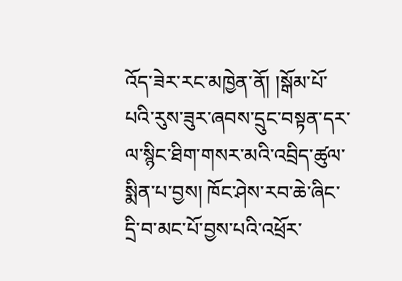འོད་ཟེར་རང་མཁྱེན་ནོ། །སྒོམ་པོ་པའི་རུས་ཟུར་ཞབས་དྲུང་བསྟན་དར་ལ་སྙིང་ཐིག་གསར་མའི་འབྲིད་ཚུལ་སྨིན་པ་བྱས། ཁོང་ཤེས་རབ་ཆེ་ཞིང་དྲི་བ་མང་པོ་བྱས་པའི་འཕྲོར་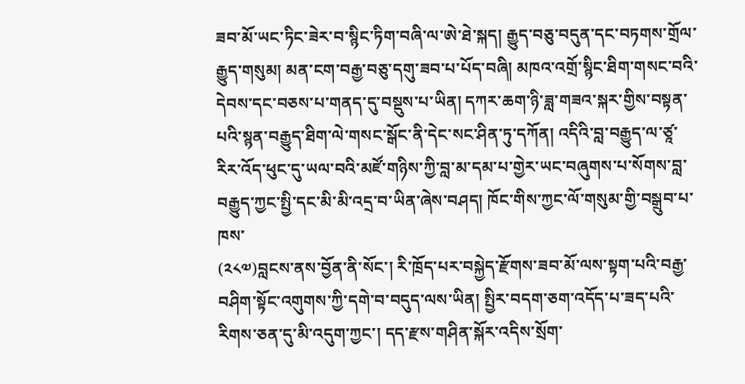ཟབ་མོ་ཡང་ཏིང་ཟེར་བ་སྙིང་ཏིག་བཞི་ལ་ཨེ་ཐེ་སྐད། རྒྱུད་བཅུ་བདུན་དང་བཏགས་གྲོལ་རྒྱུད་གསུམ། མན་ངག་བརྒྱ་བཅུ་དགུ་ཟབ་པ་པོད་བཞི། མཁའ་འགྲོ་སྙིང་ཐིག་གསང་བའི་དེབས་དང་བཅས་པ་གནད་དུ་བསྡུས་པ་ཡིན། དཀར་ཆག་ཉི་ཟླ་གཟའ་སྐར་གྱིས་བསྟན་པའི་སྙན་བརྒྱུད་ཐིག་ལེ་གསང་སྒོང་ནི་དེང་སང་ཤིན་ཏུ་དཀོན། འདིའི་བླ་བརྒྱུད་ལ་ཙཱ་རིར་འོད་ཕུང་དུ་ཡལ་བའི་མཛོ་གཉིས་ཀྱི་བླ་མ་དམ་པ་གྱེར་ཡང་བཞུགས་པ་སོགས་བླ་བརྒྱུད་ཀྱང་སྤྱི་དང་མི་མི་འདྲ་བ་ཡིན་ཞེས་བཤད། ཁོང་གིས་ཀྱང་ལོ་གསུམ་གྱི་བསྒྲུབ་པ་ཁས་
(༢༨༧)བླངས་ནས་བྱོན་ནི་སོང་། རི་ཁྲོད་པར་བསྐྱེད་རྫོགས་ཟབ་མོ་ལས་སྟག་པའི་བརྒྱ་བཤིག་སྟོང་འགུགས་ཀྱི་དགེ་བ་བདུད་ལས་ཡིན། སྤྱིར་བདག་ཅག་འདོད་པ་ཟད་པའི་རིགས་ཅན་དུ་མི་འདུག་ཀྱང་། དད་རྫས་གཤིན་སྐོར་འདིས་སྲོག་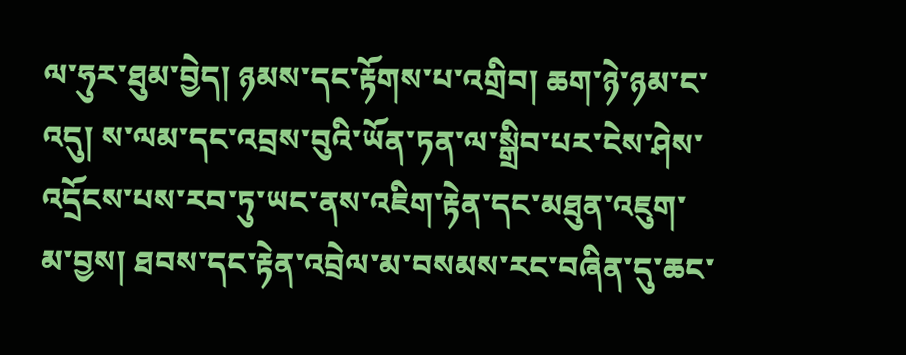ལ་ཧུར་ཐུམ་བྱེད། ཉམས་དང་རྟོགས་པ་འགྲིབ། ཆག་ཉེ་ཉམ་ང་འདུ། ས་ལམ་དང་འབྲས་བུའི་ཡོན་ཏན་ལ་སྒྲིབ་པར་ངེས་ཤེས་འདྲོངས་པས་རབ་ཏུ་ཡང་ནས་འཇིག་རྟེན་དང་མཐུན་འཇུག་མ་བྱས། ཐབས་དང་རྟེན་འབྲེལ་མ་བསམས་རང་བཞིན་དུ་ཆང་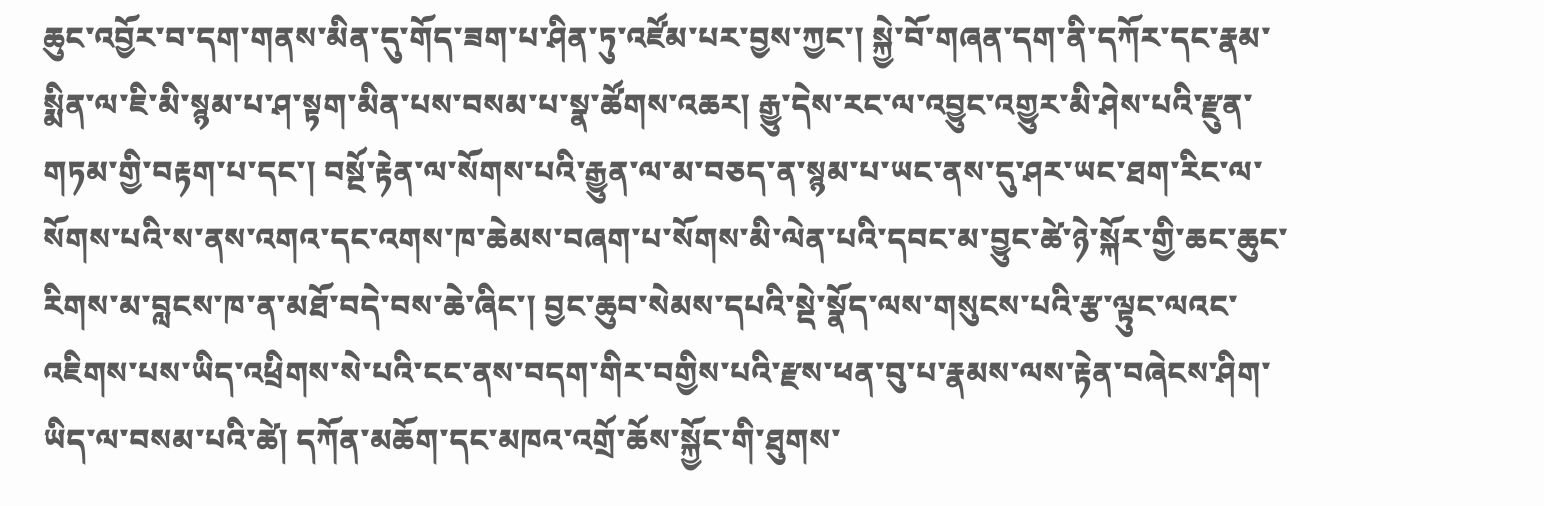ཆུང་འབྱོར་བ་དག་གནས་མིན་དུ་གོད་ཟག་པ་ཤིན་ཏུ་འཛོམ་པར་བྱས་ཀྱང་། སྐྱེ་བོ་གཞན་དག་ནི་དཀོར་དང་རྣམ་སྨིན་ལ་ཇི་མི་སྙམ་པ་ཤ་སྟག་མིན་པས་བསམ་པ་སྣ་ཚོགས་འཆར། རྒྱུ་དེས་རང་ལ་འབྱུང་འགྱུར་མི་ཤེས་པའི་རྫུན་གཏམ་གྱི་བརྟག་པ་དང་། བསྔོ་རྟེན་ལ་སོགས་པའི་རྒྱུན་ལ་མ་བཅད་ན་སྙམ་པ་ཡང་ནས་དུ་ཤར་ཡང་ཐག་རིང་ལ་སོགས་པའི་ས་ནས་འགའ་དང་འགས་ཁ་ཆེམས་བཞག་པ་སོགས་མི་ལེན་པའི་དབང་མ་བྱུང་ཚེ་ཉེ་སྐོར་གྱི་ཆང་ཆུང་རིགས་མ་བླངས་ཁ་ན་མཐོ་བདེ་བས་ཆེ་ཞིང་། བྱང་ཆུབ་སེམས་དཔའི་སྡེ་སྣོད་ལས་གསུངས་པའི་རྩ་ལྟུང་ལའང་འཇིགས་པས་ཡིད་འཕྲིགས་སེ་པའི་ངང་ནས་བདག་གིར་བགྱིས་པའི་རྫས་ཕན་བུ་པ་རྣམས་ལས་རྟེན་བཞེངས་ཤིག་ཡིད་ལ་བསམ་པའི་ཚེ། དཀོན་མཆོག་དང་མཁའ་འགྲོ་ཆོས་སྐྱོང་གི་ཐུགས་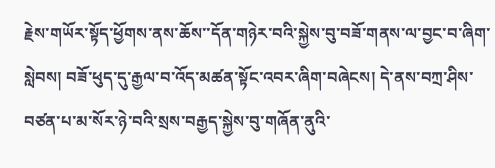རྗེས་གཡོར་སྟོད་ཕྱོགས་ནས་ཆོས་་དོན་གཉེར་བའི་སྐྱེས་བུ་བཟོ་གནས་ལ་བྱང་བ་ཞིག་སླེབས། བཟོ་ཕུད་དུ་རྒྱལ་བ་འོད་མཚན་སྟོང་འབར་ཞིག་བཞེངས། དེ་ནས་བཀྲ་ཤིས་བཙན་པ་མ་སོར་ཉེ་བའི་སྲས་བརྒྱད་སྐྱེས་བུ་གཞོན་ནུའི་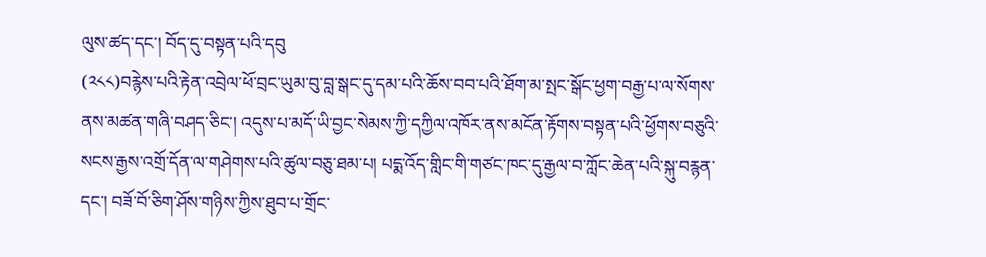ལུས་ཚད་དང་། བོད་དུ་བསྟན་པའི་དབུ
(༢༨༨)བརྙེས་པའི་རྟེན་འབྲེལ་ཕོ་བྲང་ཡུམ་བུ་བླ་སྒང་དུ་དམ་པའི་ཆོས་བབ་པའི་ཐོག་མ་སྤང་སྒོང་ཕྱག་བརྒྱ་པ་ལ་སོགས་ནས་མཚན་གཞི་བཤད་ཅིང་། འདུས་པ་མདོ་ཡི་བྱང་སེམས་ཀྱི་དཀྱིལ་འཁོར་ནས་མངོན་རྟོགས་བསྟན་པའི་ཕྱོགས་བཅུའི་སངས་རྒྱས་འགྲོ་དོན་ལ་གཤེགས་པའི་ཚུལ་བཅུ་ཐམ་པ། པདྨ་འོད་གླིང་གི་གཙང་ཁང་དུ་རྒྱལ་བ་ཀློང་ཆེན་པའི་སྐུ་བརྙན་དང་། བཟོ་བོ་ཅིག་ཤོས་གཉིས་ཀྱིས་ཐུབ་པ་གྲོང་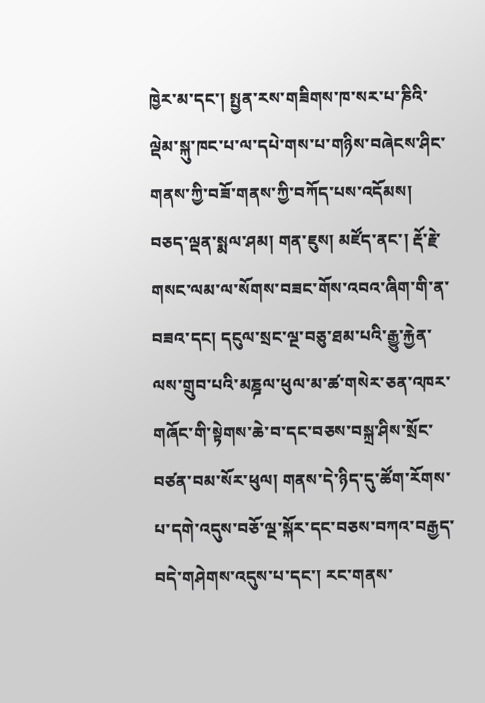ཁྱེར་མ་དང་། སྤྱན་རས་གཟིགས་ཁ་སར་པ་ཎིའི་ལྡེམ་སྐུ་ཁང་པ་ལ་དཔེ་གས་པ་གཉིས་བཞེངས་ཤིང་གནས་ཀྱི་བཟོ་གནས་ཀྱི་བཀོད་པས་འདོམས། བཅད་ལྡན་སྨལ་ཤམ། གན་ཇུས། མཛོད་ནང་། རྡོ་རྗེ་གསང་ལམ་ལ་སོགས་བཟང་གོས་འབའ་ཞིག་གི་ན་བཟའ་དང། དངུལ་སྲང་ལྔ་བཅུ་ཐམ་པའི་རྒྱུ་རྐྱེན་ལས་གྲུབ་པའི་མཎྜལ་ཕུལ་མ་ཚ་གསེར་ཅན་འཁར་གཞོང་གི་སྟེགས་ཆེ་བ་དང་བཅས་བསྐྲ་ཤིས་སྲོང་བཙན་བམ་སོར་ཕུལ། གནས་དེ་ཉིད་དུ་ཚོག་རོགས་པ་དགེ་འདུས་བཅོ་ལྔ་སྐོར་དང་བཅས་བཀའ་བརྒྱད་བདེ་གཤེགས་འདུས་པ་དང་། རང་གནས་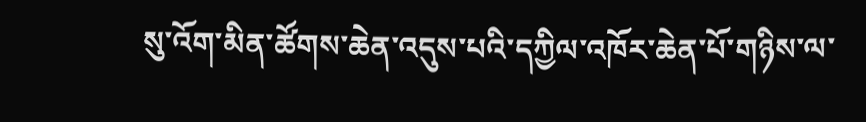སུ་འོག་མིན་ཚོགས་ཆེན་འདུས་པའི་དཀྱིལ་འཁོར་ཆེན་པོ་གཉིས་ལ་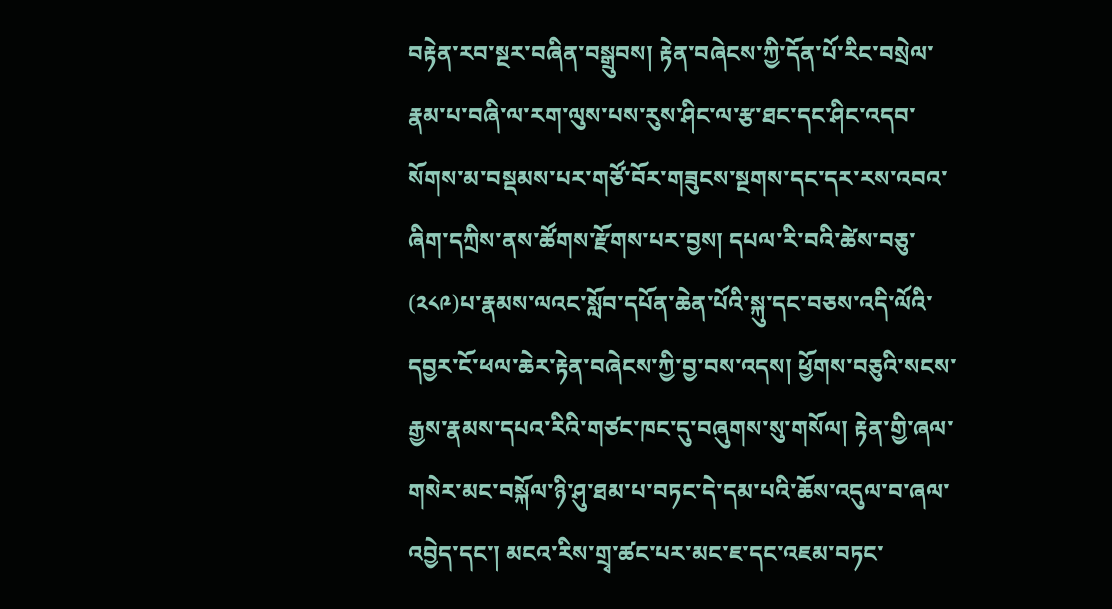བརྟེན་རབ་སྔར་བཞིན་བསྒྲུབས། རྟེན་བཞེངས་ཀྱི་དོན་པོ་རིང་བསྲེལ་རྣམ་པ་བཞི་ལ་རག་ལུས་པས་རུས་ཤིང་ལ་རྩ་ཐང་དང་ཤིང་འདབ་སོགས་མ་བསྡམས་པར་གཙོ་བོར་གཟུངས་སྔགས་དང་དར་རས་འབའ་ཞིག་དཀྲིས་ནས་ཚོགས་རྫོགས་པར་བྱས། དཔལ་རི་བའི་ཚེས་བཅུ་
(༢༨༩)པ་རྣམས་ལའང་སློབ་དཔོན་ཆེན་པོའི་སྐུ་དང་བཅས་འདི་ལོའི་དབྱར་ངོ་ཕལ་ཆེར་རྟེན་བཞེངས་ཀྱི་བྱ་བས་འདས། ཕྱོགས་བཅུའི་སངས་རྒྱས་རྣམས་དཔའ་རིའི་གཙང་ཁང་དུ་བཞུགས་སུ་གསོལ། རྟེན་གྱི་ཞལ་གསེར་མང་བསྐོལ་ཉི་ཤུ་ཐམ་པ་བཏང་དེ་དམ་པའི་ཆོས་འདུལ་བ་ཞལ་འབྱེད་དང་། མངའ་རིས་གྲྭ་ཚང་པར་མང་ཇ་དང་འཇམ་བཏང་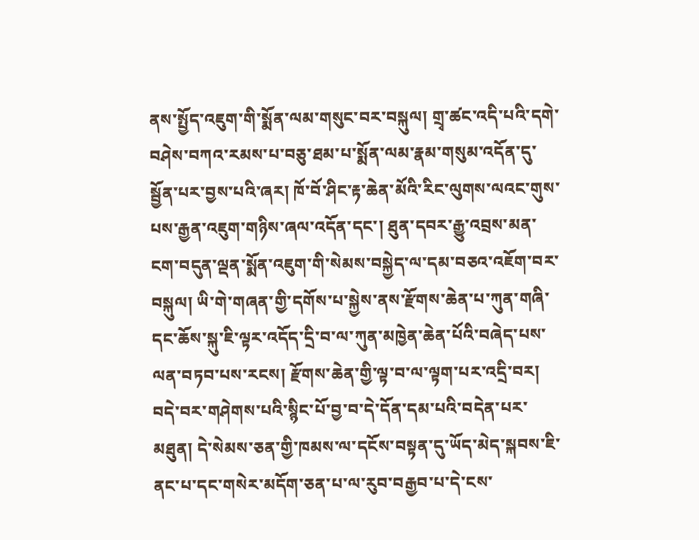ནས་སྤྱོད་འཇུག་གི་སྨོན་ལམ་གསུང་བར་བསྐུལ། གྲྭ་ཚང་འདི་པའི་དགེ་བཤེས་བཀའ་རམས་པ་བཅུ་ཐམ་པ་སྨོན་ལམ་རྣམ་གསུམ་འདོན་དུ་སྦྱོན་པར་བྱས་པའི་ཞར། ཁོ་བོ་ཤིང་རྟ་ཆེན་མོའི་རིང་ལུགས་ལའང་གུས་པས་རྒྱན་འཇུག་གཉིས་ཞལ་འདོན་དང་། ཐུན་དབར་རྒྱུ་འབྲས་མན་ངག་བདུན་ལྡན་སྨོན་འཇུག་གི་སེམས་བསྐྱེད་ལ་དམ་བཅའ་འཇོག་བར་བསྐུལ། ཡི་གེ་གཞན་གྱི་དགོས་པ་སྐྱེས་ནས་རྫོགས་ཆེན་པ་ཀུན་གཞི་དང་ཆོས་སྐུ་ཇི་ལྟར་འདོད་དྲི་བ་ལ་ཀུན་མཁྱེན་ཆེན་པོའི་བཞེད་པས་ལན་བཏབ་པས་རངས། རྫོགས་ཆེན་གྱི་ལྟ་བ་ལ་ལྟག་པར་འདྲི་བར། བདེ་བར་གཤེགས་པའི་སྙིང་པོ་བྱ་བ་དེ་དོན་དམ་པའི་བདེན་པར་མཐུན། དེ་སེམས་ཅན་གྱི་ཁམས་ལ་དངོས་བསྟན་དུ་ཡོད་མེད་སྐབས་ཇི་ནང་པ་དང་གསེར་མདོག་ཅན་པ་ལ་རུབ་བརྒྱབ་པ་དེ་ངས་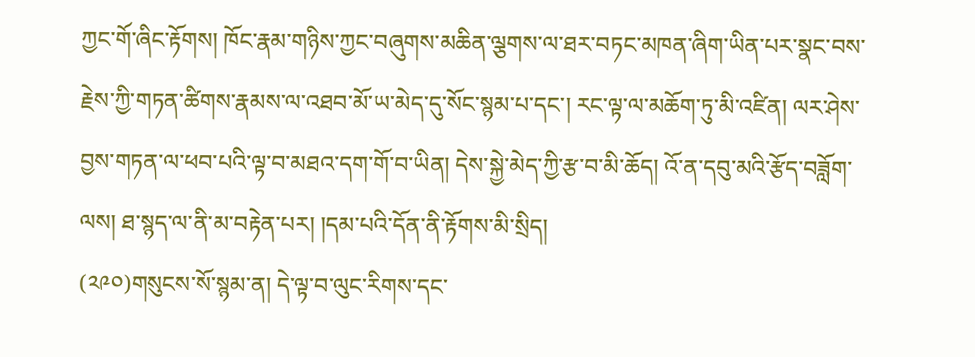ཀྱང་གོ་ཞིང་རྟོགས། ཁོང་རྣམ་གཉིས་ཀྱང་བཞུགས་མཆིན་ལྕགས་ལ་ཐར་བཏང་མཁན་ཞིག་ཡིན་པར་སྣང་བས་རྗེས་ཀྱི་གཏན་ཚིགས་རྣམས་ལ་འཐབ་མོ་ཡ་མེད་དུ་སོང་སྙམ་པ་དང་། རང་ལྟ་ལ་མཆོག་ཏུ་མི་འཛིན། ལར་ཤེས་བྱས་གཏན་ལ་ཕབ་པའི་ལྟ་བ་མཐའ་དག་གོ་བ་ཡིན། དེས་སྐྱེ་མེད་ཀྱི་རྩ་བ་མི་ཆོད། འོ་ན་དབུ་མའི་རྩོད་བཟློག་ལས། ཐ་སྙད་ལ་ནི་མ་བརྟེན་པར། །དམ་པའི་དོན་ནི་རྟོགས་མི་སྲིད།
(༢༩༠)གསུངས་སོ་སྙམ་ན། དེ་ལྟ་བ་ལུང་རིགས་དང་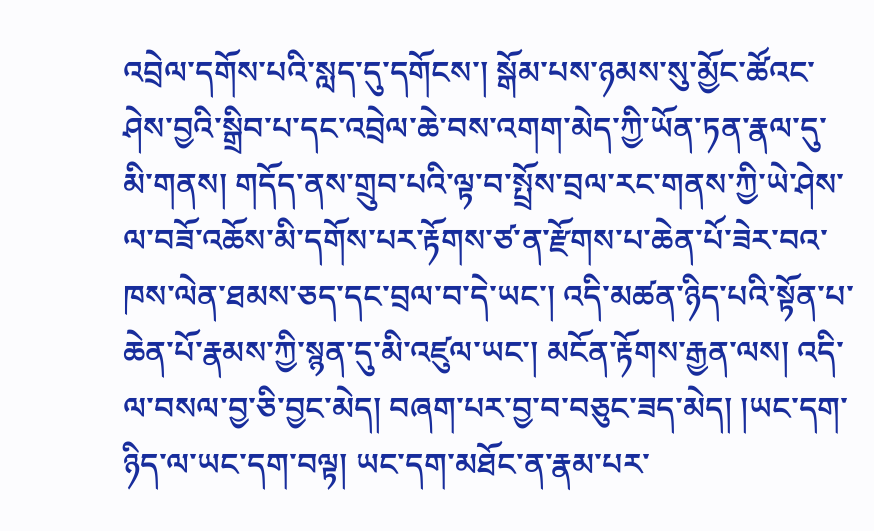འབྲེལ་དགོས་པའི་སླད་དུ་དགོངས་། སྒོམ་པས་ཉམས་སུ་མྱོང་ཚོའང་ཤེས་བྱའི་སྒྲིབ་པ་དང་འབྲེལ་ཆེ་བས་འགག་མེད་ཀྱི་ཡོན་ཏན་རྣལ་དུ་མི་གནས། གདོད་ནས་གྲུབ་པའི་ལྟ་བ་སྤྲོས་བྲལ་རང་གནས་ཀྱི་ཡེ་ཤེས་ལ་བཟོ་འཆོས་མི་དགོས་པར་རྟོགས་ཙ་ན་རྫོགས་པ་ཆེན་པོ་ཟེར་བའ་ཁས་ལེན་ཐམས་ཅད་དང་བྲལ་བ་དེ་ཡང་། འདི་མཚན་ཉིད་པའི་སྟོན་པ་ཆེན་པོ་རྣམས་ཀྱི་སྙན་དུ་མི་འཛུལ་ཡང་། མངོན་རྟོགས་རྒྱན་ལས། འདི་ལ་བསལ་བྱ་ཅི་བྱང་མེད། བཞག་པར་བྱ་བ་བཅུང་ཟད་མེད། །ཡང་དག་ཉིད་ལ་ཡང་དག་བལྟ། ཡང་དག་མཐོང་ན་རྣམ་པར་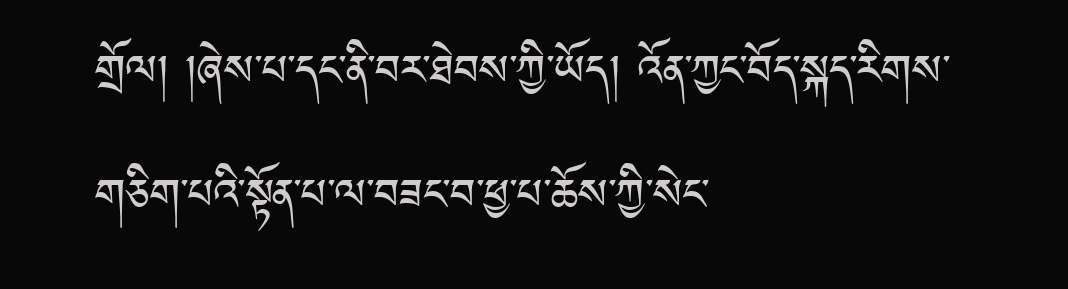གྲོལ། །ཞེས་པ་དང་ནི་བར་ཐེབས་ཀྱི་ཡོད། འོན་ཀྱང་བོད་སྐད་རིགས་གཅིག་པའི་སྟོན་པ་ལ་བཟང་བ་ཕྱ་པ་ཆོས་ཀྱི་སེང་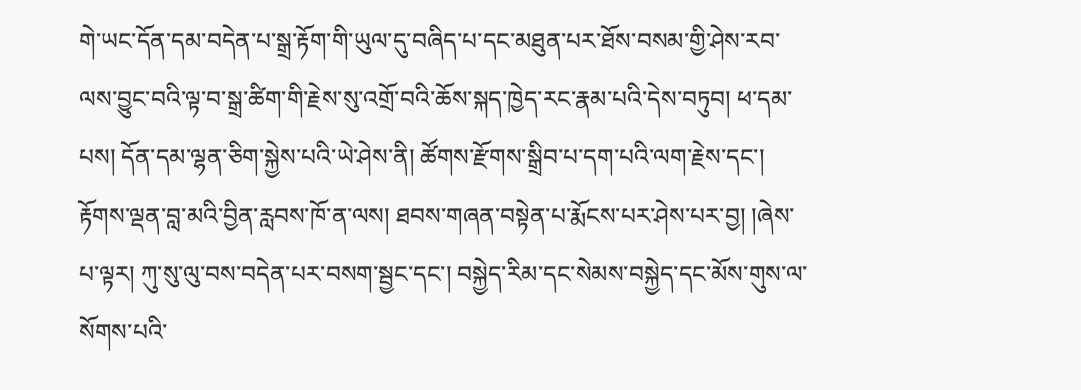གེ་ཡང་དོན་དམ་བདེན་པ་སྒྲ་རྟོག་གི་ཡུལ་དུ་བཞིད་པ་དང་མཐུན་པར་ཐོས་བསམ་གྱི་ཤེས་རབ་ལས་བྱུང་བའི་ལྟ་བ་སྒྲ་ཚིག་གི་རྗེས་སུ་འགྲོ་བའི་ཆོས་སྐད་ཁྱེད་རང་རྣམ་པའི་དེས་བཏུབ། ཕ་དམ་པས། དོན་དམ་ལྷན་ཅིག་སྐྱེས་པའི་ཡེ་ཤེས་ནི། ཚོགས་རྫོགས་སྒྲིབ་པ་དག་པའི་ལག་རྗེས་དང་། རྟོགས་ལྡན་བླ་མའི་བྱིན་རླབས་ཁོ་ན་ལས། ཐབས་གཞན་བསྟེན་པ་རྨོངས་པར་ཤེས་པར་བྱ། །ཞེས་པ་ལྟར། ཀུ་སུ་ལུ་བས་བདེན་པར་བསག་སྦྱང་དང་། བསྐྱེད་རིམ་དང་སེམས་བསྐྱེད་དང་མོས་གུས་ལ་སོགས་པའི་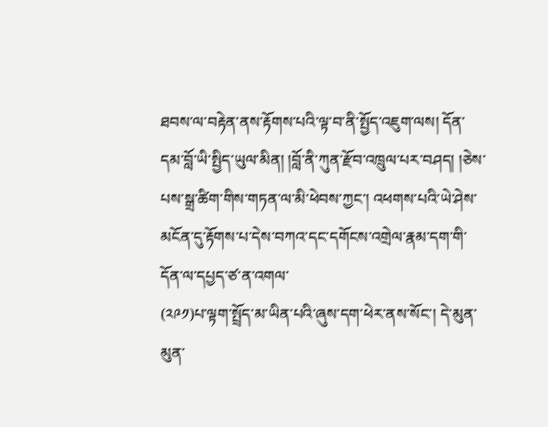ཐབས་ལ་བརྟེན་ནས་རྟོགས་པའི་ལྟ་བ་ནི་སྤྱོད་འཇུག་ལས། དོན་དམ་བློ་ཡི་སྤྱིད་ཡུལ་མིན། །བློ་ནི་ཀུན་རྫོབ་འཁྲུལ་པར་བཤད། །ཅེས་པས་སྒྲ་ཚིག་གིས་གཏན་ལ་མི་ཕེབས་ཀྱང་། འཕགས་པའི་ཡེ་ཤེས་མངོན་དུ་རྟོགས་པ་དེས་བཀའ་དང་དགོངས་འགྲེལ་རྣམ་དག་གི་དོན་ལ་དཔྱད་ཙ་ན་འགལ་
(༢༩༡)པ་ལྟག་སྤྲོད་མ་ཡིན་པའི་ཞུས་དག་ཕེར་ནས་སོང་། དེ་མུན་མུན་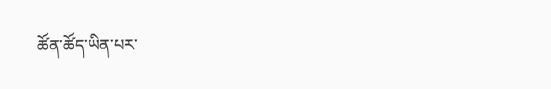ཚོན་ཚོད་ཡིན་པར་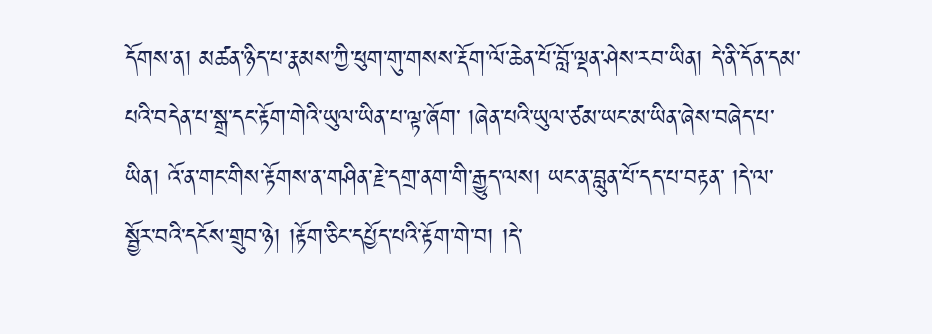དོགས་ན། མཚན་ཉིད་པ་རྣམས་ཀྱི་ཕུག་གུ་གསས་རྡོག་ལོ་ཆེན་པོ་བློ་ལྡན་ཤེས་རབ་ཡིན། དེ་ནི་དོན་དམ་པའི་བདེན་པ་སྒྲ་དང་རྟོག་གེའི་ཡུལ་ཡིན་པ་ལྟ་ཞོག་ །ཞེན་པའི་ཡུལ་ཙམ་ཡང་མ་ཡིན་ཞེས་བཞེད་པ་ཡིན། འོ་ན་གང་གིས་རྟོགས་ན་གཤིན་རྗེ་དགྲ་ནག་གི་རྒྱུད་ལས། ཡང་ན་བླུན་པོ་དད་པ་བརྟན་ །དེ་ལ་སྦྱོར་བའི་དངོས་གྲུབ་ཉེ། །རྟོག་ཅིང་དཔྱོད་པའི་རྟོག་གེ་བ། །དེ་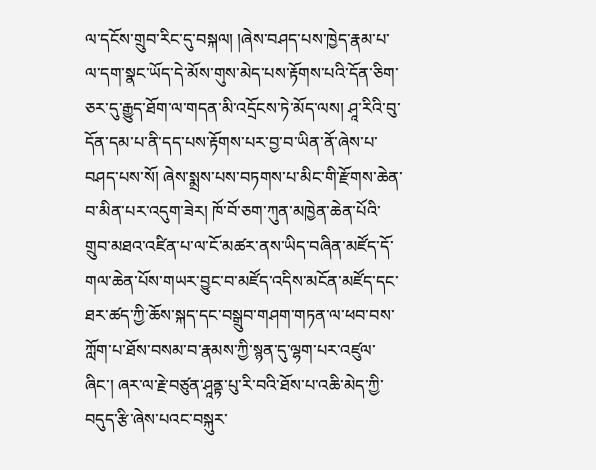ལ་དངོས་གྲུབ་རིང་དུ་བསྐལ། །ཞེས་བཤད་པས་ཁྱེད་རྣམ་པ་ལ་དག་སྣང་ཡོད་དེ་མོས་གུས་མེད་པས་རྟོགས་པའི་དོན་ཅིག་ཅར་དུ་རྒྱུད་ཐོག་ལ་གདན་མི་འདྲོངས་ཏེ་མོད་ལས། ཤཱ་རིའི་བུ་དོན་དམ་པ་ནི་དད་པས་རྟོགས་པར་བྱ་བ་ཡིན་ནོ་ཞེས་པ་བཤད་པས་སོ། ཞེས་སྨྲས་པས་བཏགས་པ་མིང་གི་རྫོགས་ཆེན་བ་མིན་པར་འདུག་ཟེར། ཁོ་བོ་ཅག་ཀུན་མཁྱེན་ཆེན་པོའི་གྲུབ་མཐའ་འཛིན་པ་ལ་ངོ་མཚར་ནས་ཡིད་བཞིན་མཛོད་དོ་གལ་ཆེན་པོས་གཡར་བྱུང་བ་མཛོད་འདིས་མངོན་མཛོད་དང་ཐར་ཚད་ཀྱི་ཆོས་སྐད་དང་བསྒྲུབ་གཤག་གཏན་ལ་ཕབ་བས་ཀློག་པ་ཐོས་བསམ་བ་རྣམས་ཀྱི་སྙན་དུ་ལྷག་པར་འཛུལ་ཞིང་། ཞར་ལ་རྗེ་བཙུན་ཤཱནྟ་པུ་རི་བའི་ཐོས་པ་འཆི་མེད་ཀྱི་བདུད་རྩི་ཞེས་པའང་བསྐུར་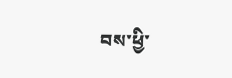བས་ཕྱི་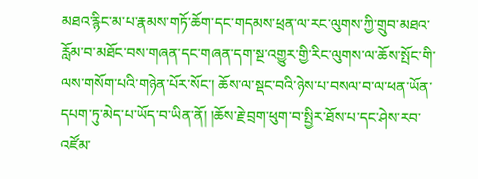མཐའ་རྙིང་མ་པ་རྣམས་གཏོ་ཆོག་དང་གདམས་ཕྲན་ལ་རང་ལུགས་ཀྱི་གྲུབ་མཐའ་རློམ་བ་མཐོང་བས་གཞན་དང་གཞན་དག་སྔ་འགྱུར་གྱི་རིང་ལུགས་ལ་ཆོས་སྤོང་གི་ལས་གསོག་པའི་གཉེན་པོར་སོང་། ཆོས་ལ་སྡང་བའི་ཉེས་པ་བསལ་བ་ལ་ཕན་ཡོན་དཔག་ཏུ་མེད་པ་ཡོད་བ་ཡིན་ནོ། །ཆོས་རྗེ་བྲག་ཕུག་བ་སྤྱིར་ཐོས་པ་དང་ཤེས་རབ་འཛོམ་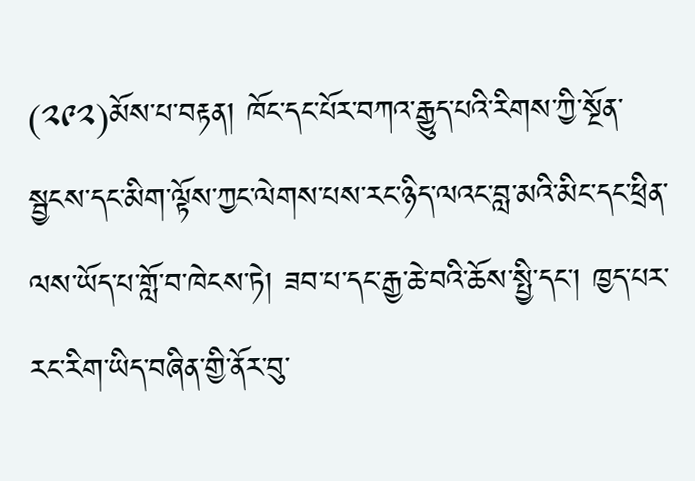(༢༩༢)མོས་པ་བརྟན། ཁོང་དང་པོར་བཀའ་རྒྱུད་པའི་རིགས་ཀྱི་སྔོན་སྦྱངས་དང་མིག་ལྟོས་ཀྱང་ལེགས་པས་རང་ཉིད་ལའང་བླ་མའི་མིང་དང་ཕྲིན་ལས་ཡོད་པ་གློ་བ་ཁེངས་ཏེ། ཟབ་པ་དང་རྒྱ་ཆེ་བའི་ཆོས་སྤྱི་དང་། ཁྱད་པར་རང་རིག་ཡིད་བཞིན་གྱི་ནོར་བུ་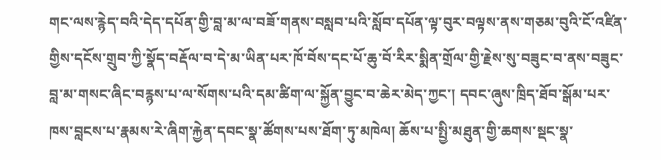གང་ལས་རྙེད་བའི་དེད་དཔོན་གྱི་བླ་མ་ལ་བཟོ་གནས་བསླབ་པའི་སློབ་དཔོན་ལྟ་བུར་བལྟས་ནས་གཅམ་བུའི་ངོ་འཛིན་གྱིས་དངོས་གྲུབ་ཀྱི་སྣོད་བརྡོལ་བ་དེ་མ་ཡིན་པར་ཁོ་བོས་དང་པོ་ཆུ་བོ་རིར་སྨིན་གྲོལ་གྱི་རྗེས་སུ་བཟུང་བ་ནས་བཟུང་བླ་མ་གསང་ཞིང་བརྙས་པ་ལ་སོགས་པའི་དམ་ཚིག་ལ་སྐྱོན་བྱུང་བ་ཆེར་མེད་ཀྱང་། དབང་ཞུས་ཁྲིད་ཐོབ་སྒོམ་པར་ཁས་བླངས་པ་རྣམས་རེ་ཞིག་རྐྱེན་དབང་སྣ་ཚོགས་པས་ཐོག་ཏུ་མཁེལ། ཆོས་པ་སྤྱི་མཐུན་གྱི་ཆགས་སྡང་སྣ་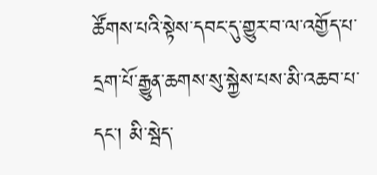ཚོགས་པའི་སྟེས་དབང་དུ་གྱུར་བ་ལ་འགྱོད་པ་དྲག་པོ་རྒྱུན་ཆགས་སུ་སྐྱེས་པས་མི་འཆབ་པ་དང་། མི་སྦེད་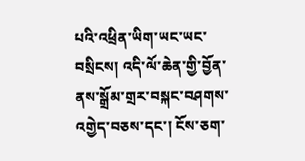པའི་འཕྲིན་ཡིག་ཡང་ཡང་བསྲིངས། འདི་ལོ་ཆེན་གྱི་བྱོན་ནས་སྒྲོམ་གྲར་བསྐང་བཤགས་འགྱེད་བཅས་དང་། ངོས་ཅག་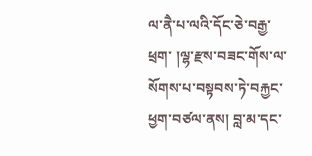ལ་ནཻ་པ་ལའི་དོང་ཅེ་བརྒྱ་ཕྲག་ །ལྷ་རྫས་བཟང་གོས་ལ་སོགས་པ་བསྟབས་ཏེ་བརྐྱང་ཕྱག་བཙལ་ནས། བླ་མ་དང་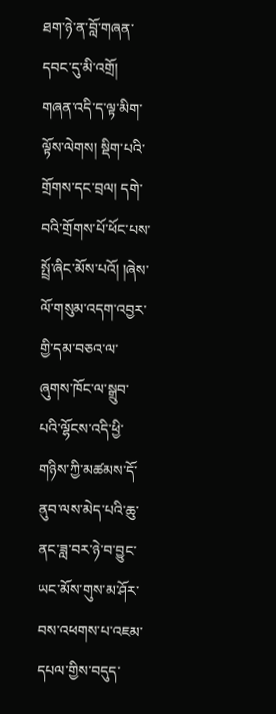ཐག་ཉེ་ན་བློ་གཞན་དབང་དུ་མི་འགྲོ། གཞན་འདི་ད་ལྟ་མིག་ལྟོས་ལེགས། སྡིག་པའི་གྲོགས་དང་བྲལ། དགེ་བའི་གྲོགས་པོ་ཕོང་པས་སྤྲོ་ཞིང་མོས་པའོ། །ཞེས་ལོ་གསུམ་འདག་འབྱར་གྱི་དམ་བཅའ་ལ་ཞུགས་ཁོང་ལ་སྒྲུབ་པའི་ལྷོངས་འདི་ཕྱི་གཉིས་ཀྱི་མཚམས་དོ་ནུབ་ལས་མེད་པའི་ཆུ་ནང་ཟླ་བར་ཉེ་བ་བྱུང་ཡང་མོས་གུས་མ་ཤོར་བས་འཕགས་པ་འཇམ་དཔལ་གྱིས་བདུད་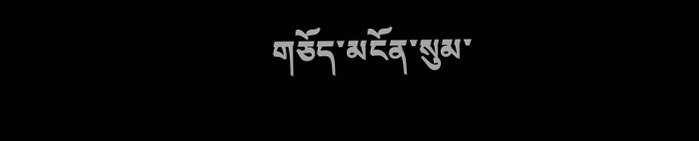གཅོད་མངོན་སུམ་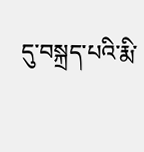དུ་བསྐྲད་པའི་རྨི་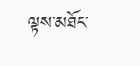ལྟས་མཐོང་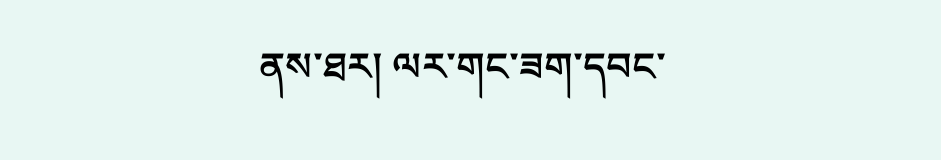ནས་ཐར། ལར་གང་ཟག་དབང་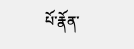པོ་རྣོན་